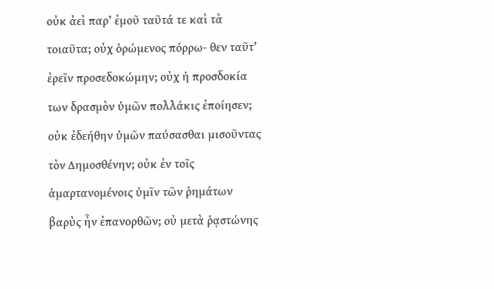οὐκ ἀεὶ παρ’ ἐμοῦ ταῦτά τε καὶ τὰ τοιαῦτα; οὐχ ὁρώμενος πόρρω- θεν ταῦτ’ ἐρεῖν προσεδοκώμην; οὐχ ἡ προσδοκία των δρασμὸν ὑμῶν πολλάκις ἐποίησεν; οὐκ ἐδεήθην ὑμῶν παύσασθαι μισοῦντας τὸν Δημοσθένην; οὐκ ἐν τοῖς ἁμαρτανομένοις ὑμῖν τῶν ῥημάτων βαρὺς ἦν ἐπανορθῶν; οὐ μετὰ ῥᾳστώνης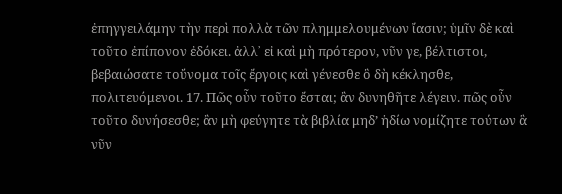ἐπηγγειλάμην τὴν περὶ πολλὰ τῶν πλημμελουμένων ἴασιν; ὑμῖν δὲ καὶ τοῦτο ἐπίπονον ἐδόκει. ἀλλ᾿ εἰ καὶ μὴ πρότερον, νῦν γε, βέλτιστοι, βεβαιώσατε τοὔνομα τοῖς ἔργοις καὶ γένεσθε ὃ δὴ κέκλησθε, πολιτευόμενοι. 17. Πῶς οὖν τοῦτο ἔσται; ἂν δυνηθῆτε λέγειν. πῶς οὖν τοῦτο δυνήσεσθε; ἂν μὴ φεύγητε τὰ βιβλία μηδ’ ἡδίω νομίζητε τούτων ἃ νῦν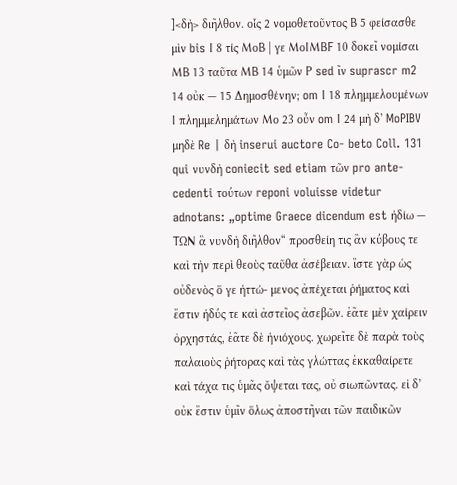]<δὴ> διῆλθον. οἷς 2 νομοθετοῦντος Β 5 φείσασθε μὶν bis Ι 8 τίς ΜοΒ | γε ΜοΙΜΒF 10 δοκεῖ νομίσαι ΜΒ 13 ταῦτα ΜΒ 14 ὑμῶν Ρ sed ῖν suprascr m2 14 οὐκ — 15 Δημοσθένην; om Ι 18 πλημμελουμένων Ι πλημμελημάτων Μο 23 οὖν om Ι 24 μὴ δ’ MoPIBV μηδὲ Re | δὴ inserui auctore Co- beto Coll. 131 qui νυνδὴ coniecit sed etiam τῶν pro ante- cedenti τούτων reponi voluisse videtur adnotans: „optime Graece dicendum est ἡδίω — ΤΩΝ ἃ νυνδὴ διῆλθον“ προσθείη τις ἂν κύβους τε καὶ τὴν περὶ θεοὺς ταῦθα ἀσέβειαν. ἴστε γὰρ ὡς οὐδενὸς ὅ γε ἡττώ- μενος ἀπέχεται ῥήματος καὶ ἔστιν ἡδύς τε καὶ ἀστεῖος ἀσεβῶν. ἐᾶτε μὲν χαίρειν ὀρχηστάς, ἐᾶτε δὲ ἡνιόχους. χωρεῖτε δὲ παρὰ τοὺς παλαιοὺς ῥήτορας καὶ τὰς γλώττας ἐκκαθαίρετε καὶ τάχα τις ὑμᾶς ὄψεται τας, οὐ σιωπῶντας. εἰ δ’ οὐκ ἔστιν ὑμῖν ὅλως ἀποστῆναι τῶν παιδικῶν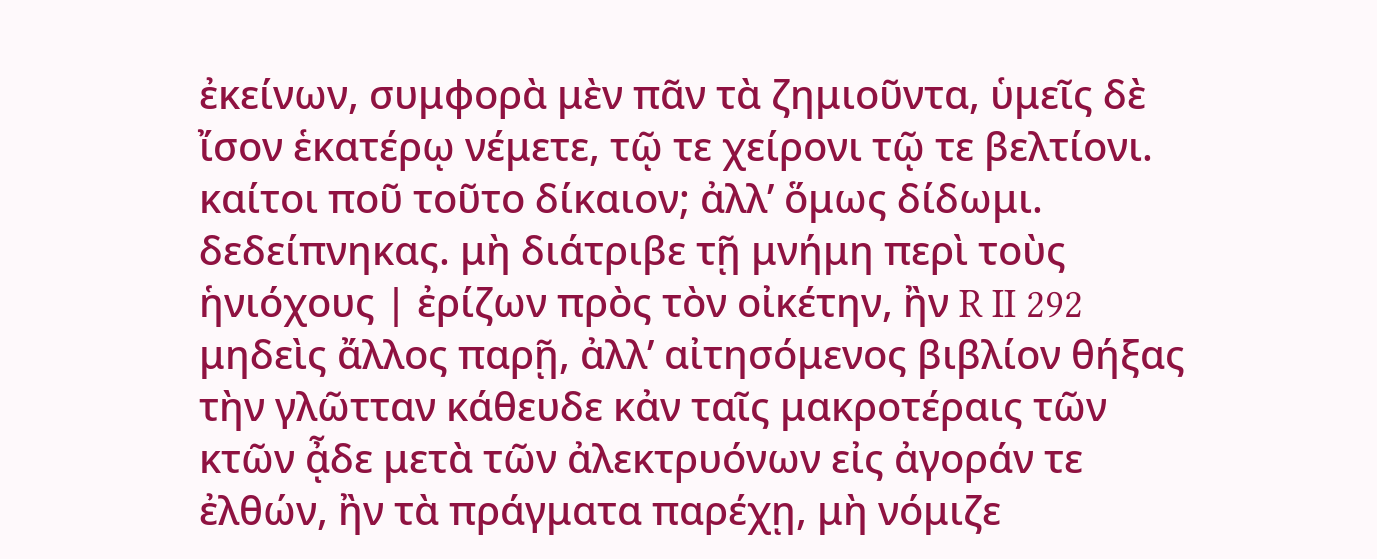ἐκείνων, συμφορὰ μὲν πᾶν τὰ ζημιοῦντα, ὑμεῖς δὲ ἴσον ἑκατέρῳ νέμετε, τῷ τε χείρονι τῷ τε βελτίονι. καίτοι ποῦ τοῦτο δίκαιον; ἀλλ’ ὅμως δίδωμι. δεδείπνηκας. μὴ διάτριβε τῇ μνήμη περὶ τοὺς ἡνιόχους | ἐρίζων πρὸς τὸν οἰκέτην, ἢν R II 292 μηδεὶς ἄλλος παρῇ, ἀλλ’ αἰτησόμενος βιβλίον θήξας τὴν γλῶτταν κάθευδε κἀν ταῖς μακροτέραις τῶν κτῶν ᾆδε μετὰ τῶν ἀλεκτρυόνων εἰς ἀγοράν τε ἐλθών, ἢν τὰ πράγματα παρέχῃ, μὴ νόμιζε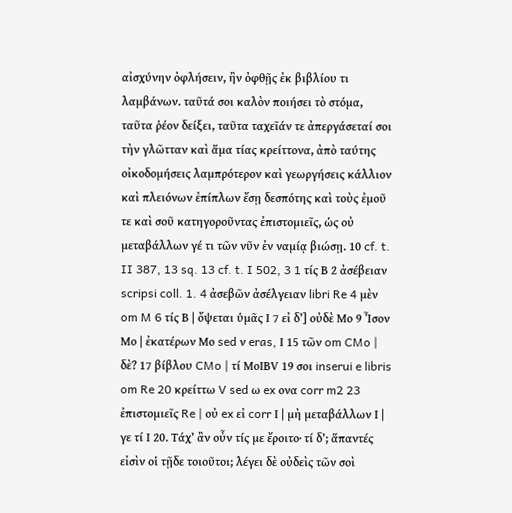αἰσχύνην ὀφλήσειν, ἢν ὀφθῇς ἐκ βιβλίου τι λαμβάνων. ταῦτά σοι καλὸν ποιήσει τὸ στόμα, ταῦτα ῥέον δείξει, ταῦτα ταχεῖάν τε ἀπεργάσεταί σοι τὴν γλῶτταν καὶ ἅμα τίας κρείττονα, ἀπὸ ταύτης οἰκοδομήσεις λαμπρότερον καὶ γεωργήσεις κάλλιον καὶ πλειόνων ἐπίπλων ἔσῃ δεσπότης καὶ τοὺς ἐμοῦ τε καὶ σοῦ κατηγοροῦντας ἐπιστομιεῖς, ὡς οὐ μεταβάλλων γέ τι τῶν νῦν ἐν ναμίᾳ βιώσῃ. 10 cf. t. II 387, 13 sq. 13 cf. t. I 502, 3 1 τίς Β 2 ἀσέβειαν scripsi coll. 1. 4 ἀσεβῶν ἀσέλγειαν libri Re 4 μὲν om M 6 τίς Β | ὄψεται ὑμᾶς Ι 7 εἰ δ’] οὐδὲ Μο 9 Ἶσον Μο | ἐκατέρων Μο sed ν eras, Ι 15 τῶν om CMo | δὲ? 17 βίβλου CMo | τί ΜοΙΒV 19 σοι inserui e libris om Re 20 κρείττω V sed ω ex ονα corr m2 23 ἐπιστομιεῖς Re | οὐ ex εἰ corr Ι | μὴ μεταβάλλων Ι | γε τί Ι 20. Τάχ’ ἂν οὖν τίς με ἔροιτο· τί δ’; ἅπαντές εἰσὶν οἱ τῇδε τοιοῦτοι; λέγει δὲ οὐδεὶς τῶν σοὶ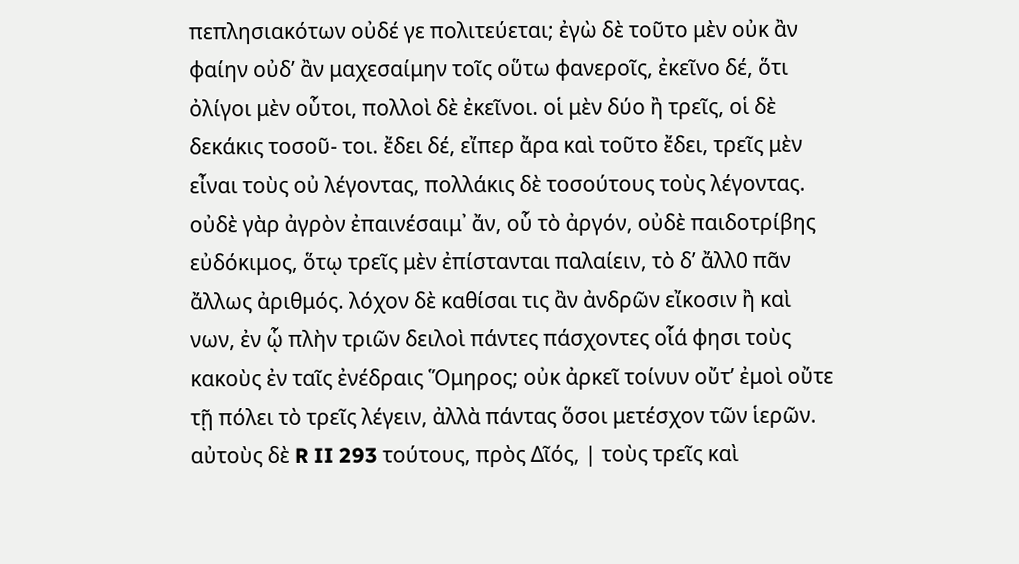πεπλησιακότων οὐδέ γε πολιτεύεται; ἐγὼ δὲ τοῦτο μὲν οὐκ ἂν φαίην οὐδ’ ἂν μαχεσαίμην τοῖς οὕτω φανεροῖς, ἐκεῖνο δέ, ὅτι ὀλίγοι μὲν οὗτοι, πολλοὶ δὲ ἐκεῖνοι. οἱ μὲν δύο ἢ τρεῖς, οἱ δὲ δεκάκις τοσοῦ- τοι. ἔδει δέ, εἴπερ ἄρα καὶ τοῦτο ἔδει, τρεῖς μὲν εἶναι τοὺς οὐ λέγοντας, πολλάκις δὲ τοσούτους τοὺς λέγοντας. οὐδὲ γὰρ ἀγρὸν ἐπαινέσαιμ᾿ ἄν, οὗ τὸ ἀργόν, οὐδὲ παιδοτρίβης εὐδόκιμος, ὅτῳ τρεῖς μὲν ἐπίστανται παλαίειν, τὸ δ’ ἄλλ0 πᾶν ἄλλως ἀριθμός. λόχον δὲ καθίσαι τις ἂν ἀνδρῶν εἴκοσιν ἢ καὶ νων, ἐν ᾧ πλὴν τριῶν δειλοὶ πάντες πάσχοντες οἷά φησι τοὺς κακοὺς ἐν ταῖς ἐνέδραις Ὅμηρος; οὐκ ἀρκεῖ τοίνυν οὔτ’ ἐμοὶ οὔτε τῇ πόλει τὸ τρεῖς λέγειν, ἀλλὰ πάντας ὅσοι μετέσχον τῶν ἱερῶν. αὐτοὺς δὲ R II 293 τούτους, πρὸς Δῖός, | τοὺς τρεῖς καὶ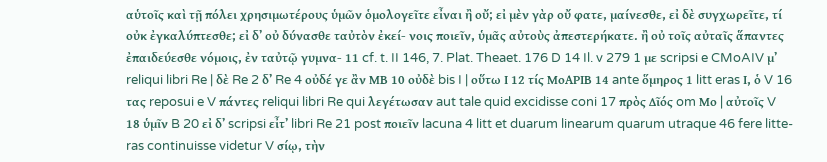αὑτοῖς καὶ τῇ πόλει χρησιμωτέρους ὑμῶν ὁμολογεῖτε εἶναι ἢ οὔ; εἰ μὲν γὰρ οὔ φατε, μαίνεσθε, εἰ δὲ συγχωρεῖτε, τί οὐκ ἐγκαλύπτεσθε; εἰ δ’ οὐ δύνασθε ταὐτὸν ἐκεί- νοις ποιεῖν, ὑμᾶς αὐτοὺς ἀπεστερήκατε. ἢ οὐ τοῖς αὐταῖς ἅπαντες ἐπαιδεύεσθε νόμοις, ἐν ταὐτῷ γυμνα- 11 cf. t. II 146, 7. Plat. Theaet. 176 D 14 Il. v 279 1 με scripsi e CMoAIV μ’ reliqui libri Re | δὲ Re 2 δ’ Re 4 οὐδέ γε ἂν ΜΒ 10 οὐδὲ bis I | οὕτω Ι 12 τίς ΜοΑΡΙΒ 14 ante ὅμηρος 1 litt eras Ι, ὁ V 16 τας reposui e V πάντες reliqui libri Re qui λεγέτωσαν aut tale quid excidisse coni 17 πρὸς Δῖός om Μο | αὐτοῖς V 18 ὑμῖν B 20 εἰ δ’ scripsi εἶτ’ libri Re 21 post ποιεῖν lacuna 4 litt et duarum linearum quarum utraque 46 fere litte- ras continuisse videtur V σίῳ, τὴν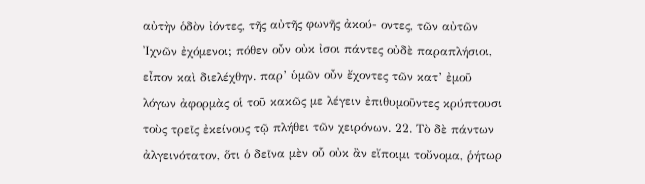αὐτὴν ὁδὸν ἰόντες, τῆς αὐτῆς φωνῆς ἀκού- οντες, τῶν αὐτῶν Ἰχνῶν ἐχόμενοι; πόθεν οὖν οὐκ ἰσοι πάντες οὐδὲ παραπλήσιοι, εἶπον καὶ διελέχθην. παρ’ ὑμῶν οὖν ἔχοντες τῶν κατ’ ἐμοῦ λόγων ἀφορμὰς οἱ τοῦ κακῶς με λέγειν ἐπιθυμοῦντες κρύπτουσι τοὺς τρεῖς ἐκείνους τῷ πλήθει τῶν χειρόνων. 22. Τὸ δὲ πάντων ἀλγεινότατον, ὅτι ὁ δεῖνα μὲν οὗ οὐκ ἂν εἴποιμι τοὔνομα, ῥήτωρ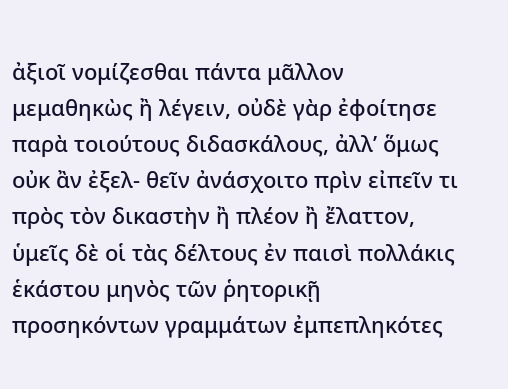ἀξιοῖ νομίζεσθαι πάντα μᾶλλον μεμαθηκὼς ἢ λέγειν, οὐδὲ γὰρ ἐφοίτησε παρὰ τοιούτους διδασκάλους, ἀλλ’ ὅμως οὐκ ἂν ἐξελ- θεῖν ἀνάσχοιτο πρὶν εἰπεῖν τι πρὸς τὸν δικαστὴν ἢ πλέον ἢ ἔλαττον, ὑμεῖς δὲ οἱ τὰς δέλτους ἐν παισὶ πολλάκις ἑκάστου μηνὸς τῶν ῥητορικῇ προσηκόντων γραμμάτων ἐμπεπληκότες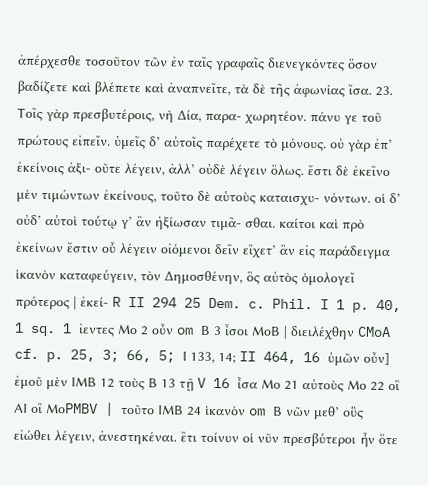ἀπέρχεσθε τοσοῦτον τῶν ἐν ταῖς γραφαῖς διενεγκόντες ὅσον βαδίζετε καὶ βλέπετε καὶ ἀναπνεῖτε, τὰ δὲ τῆς ἀφωνίας ἴσα. 23. Τοῖς γὰρ πρεσβυτέροις, νὴ Δία, παρα- χωρητέον. πάνυ γε τοῦ πρώτους εἰπεῖν. ὑμεῖς δ’ αὐτοῖς παρέχετε τὸ μόνους. οὐ γὰρ ἐπ’ ἐκείνοις ἀξι- οῦτε λέγειν, ἀλλ’ οὐδὲ λέγειν ὅλως. ἔστι δὲ ἐκεῖνο μὲν τιμώντων ἐκείνους, τοῦτο δὲ αὑτοὺς καταισχυ- νόντων. οἱ δ’ οὐδ’ αὐτοὶ τούτῳ γ’ ἂν ἠξίωσαν τιμᾶ- σθαι. καίτοι καὶ πρὸ ἐκείνων ἔστιν οὗ λέγειν οἰόμενοι δεῖν εἴχετ’ ἂν εἰς παράδειγμα ἱκανὸν καταφεύγειν, τὸν Δημοσθένην, ὃς αὐτὸς ὁμολογεῖ πρότερος | ἐκεί- R II 294 25 Dem. c. Phil. I 1 p. 40, 1 sq. 1 ἰεντες Μο 2 οὖν om Β 3 ἶσοι ΜοΒ | διειλέχθην CMoA cf. p. 25, 3; 66, 5; Ι 133, 14; II 464, 16 ὐμῶν οὖν] ἐμοῦ μὲν ΙΜΒ 12 τοὺς Β 13 τῇ V 16 ἶσα Μο 21 αὐτοὺς Μο 22 οἳ ΑΙ οἴ ΜοPMBV | τοῦτο ΙΜΒ 24 ἱκανὸν om Β νῶν μεθ’ οὓς εἰώθει λέγειν, ἀνεστηκέναι. ἔτι τοίνυν οἱ νῦν πρεσβύτεροι ἦν ὅτε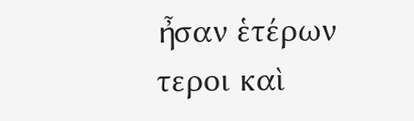ἦσαν ἑτέρων τεροι καὶ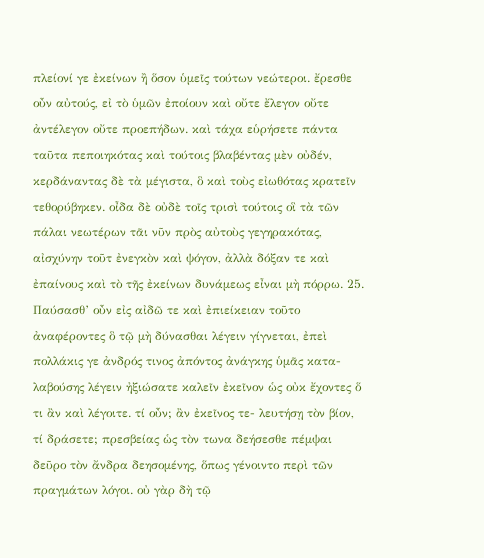πλείονί γε ἐκείνων ἢ ὅσον ὑμεῖς τούτων νεώτεροι. ἔρεσθε οὖν αὐτούς, εἰ τὸ ὑμῶν ἐποίουν καὶ οὔτε ἔλεγον οὔτε ἀντέλεγον οὔτε προεπήδων. καὶ τάχα εὑρήσετε πάντα ταῦτα πεποιηκότας καὶ τούτοις βλαβέντας μὲν οὐδέν, κερδάναντας δὲ τὰ μέγιστα, ὃ καὶ τοὺς εἰωθότας κρατεῖν τεθορύβηκεν. οἶδα δὲ οὐδὲ τοῖς τρισὶ τούτοις οἳ τὰ τῶν πάλαι νεωτέρων τᾶι νῦν πρὸς αὐτοὺς γεγηρακότας, αἰσχύνην τοῦτ ἐνεγκὸν καὶ ψόγον, ἀλλὰ δόξαν τε καὶ ἐπαίνους καὶ τὸ τῆς ἐκείνων δυνάμεως εἶναι μὴ πόρρω. 25. Παύσασθ’ οὖν εἰς αἰδῶ τε καὶ ἐπιείκειαν τοῦτο ἀναφέροντες ὃ τῷ μὴ δύνασθαι λέγειν γίγνεται, ἐπεὶ πολλάκις γε ἀνδρός τινος ἀπόντος ἀνάγκης ὑμᾶς κατα- λαβούσης λέγειν ἠξιώσατε καλεῖν ἐκεῖνον ὡς οὐκ ἔχοντες ὅ τι ἂν καὶ λέγοιτε. τί οὖν; ἂν ἐκεῖνος τε- λευτήσῃ τὸν βίον, τί δράσετε; πρεσβείας ὡς τὸν τωνα δεήσεσθε πέμψαι δεῦρο τὸν ἄνδρα δεησομένης, ὅπως γένοιντο περὶ τῶν πραγμάτων λόγοι. οὐ γὰρ δὴ τῷ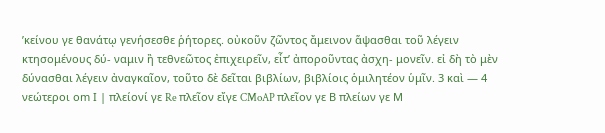’κείνου γε θανάτῳ γενήσεσθε ῥήτορες. οὐκοῦν ζῶντος ἄμεινον ἅψασθαι τοῦ λέγειν κτησομένους δύ- ναμιν ἢ τεθνεῶτος ἐπιχειρεῖν, εἶτ’ ἀποροῦντας ἀσχη- μονεῖν. εἰ δὴ τὸ μὲν δύνασθαι λέγειν ἀναγκαῖον, τοῦτο δὲ δεῖται βιβλίων, βιβλίοις ὁμιλητέον ὑμῖν. 3 καὶ — 4 νεώτεροι οm Ι | πλείονί γε Re πλεῖον εἴγε CMoAP πλεῖον γε Β πλείων γε Μ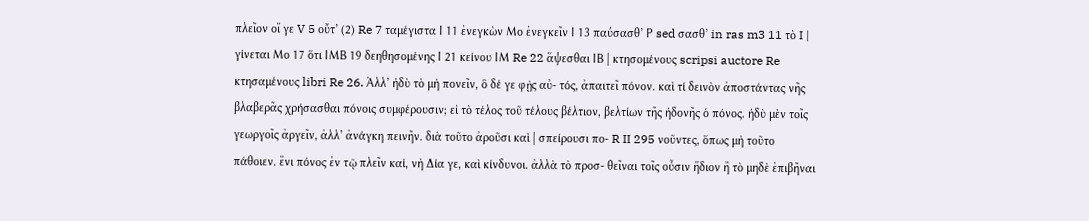πλεῖον οἴ γε V 5 οὔτ’ (2) Re 7 ταμέγιστα Ι 11 ἐνεγκὼν Μο ἐνεγκεῖν Ι 13 παύσασθ’ Ρ sed σασθ’ in ras m3 11 τὸ I | γίνεται Μο 17 ὅτι ΙΜΒ 19 δεηθησομένης Ι 21 κείνου ΙΜ Re 22 ἅψεσθαι ΙΒ | κτησομένους scripsi auctore Re κτησαμένους libri Re 26. Ἀλλ’ ἡδὺ τὸ μὴ πονεῖν, ὃ δέ γε φῂς αὐ- τός, ἀπαιτεῖ πόνον. καὶ τί δεινὸν ἀποστάντας νῆς βλαβερᾶς χρήσασθαι πόνοις συμφέρουσιν; εἰ τὸ τέλος τοῦ τέλους βέλτιον, βελτίων τῆς ἡδονῆς ὁ πόνος. ἡδὺ μὲν τοῖς γεωργοῖς ἀργεῖν, ἀλλ’ ἀνάγκη πεινῆν. διὰ τοῦτο ἀροῦσι καὶ | σπείρουσι πο- R II 295 νοῦντες, ὅπως μὴ τοῦτο πάθοιεν. ἔνι πόνος ἐν τῷ πλεῖν καί, νὴ Δία γε, καὶ κίνδυνοι. ἀλλὰ τὸ προσ- θεῖναι τοῖς οὖσιν ἥδιον ἢ τὸ μηδὲ ἐπιβῆναι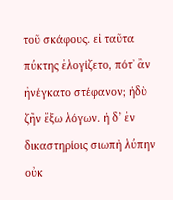τοῦ σκάφους. εἰ ταῦτα πύκτης ἐλογίζετο, πότ᾿ ἂν ἠνέγκατο στέφανον; ἡδὺ ζῆν ἔξω λόγων. ἡ δ’ ἐν δικαστηρίοις σιωπὴ λύπην οὐκ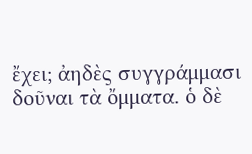ἔχει; ἀηδὲς συγγράμμασι δοῦναι τὰ ὄμματα. ὁ δὲ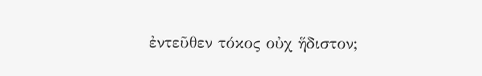ἐντεῦθεν τόκος οὐχ ἥδιστον;